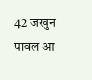42 जखुन पावल आ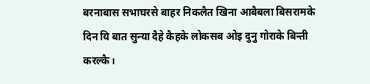बरनाबास सभाघरसे बाहर निकलैत खिना आबैबला बिसरामके दिन यि बात सुन्या दैहे कैहके लोकसब ओइ दुनु गोराके बिन्ती करल्कै।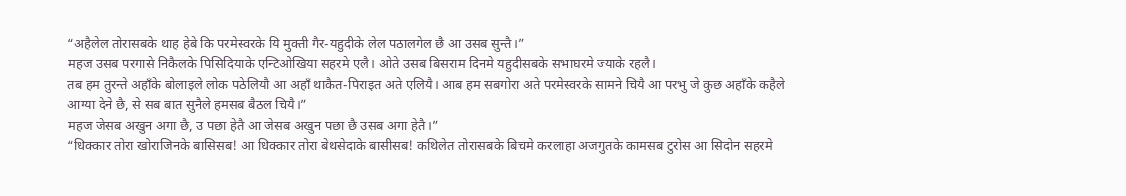“अहैलेल तोरासबके थाह हेबे कि परमेस्वरके यि मुक्ती गैर-यहुदीके लेल पठालगेल छै आ उसब सुन्तै।”
महज उसब परगासे निकैलके पिसिदियाके एन्टिओखिया सहरमे एलै। ओते उसब बिसराम दिनमे यहुदीसबके सभाघरमे ज्याके रहलै।
तब हम तुरन्ते अहाँके बोलाइले लोक पठेलियौ आ अहाँ थाकैत-पिराइत अते एलियै। आब हम सबगोरा अते परमेस्वरके सामने चियै आ परभु जे कुछ अहाँके कहैले आग्या देने छै, से सब बात सुनैले हमसब बैठल चियै।”
महज जेसब अखुन अगा छै, उ पछा हेतै आ जेसब अखुन पछा छै उसब अगा हेतै।”
“धिक्कार तोरा खोराजिनके बासिसब! आ धिक्कार तोरा बेथसेदाके बासीसब! कथिलेत तोरासबके बिचमे करलाहा अजगुतके कामसब टुरोस आ सिदोन सहरमे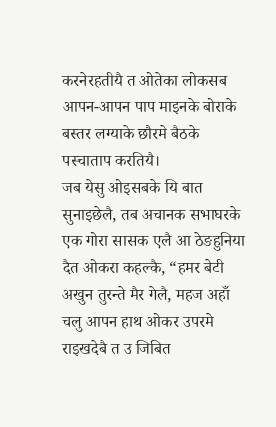करनेरहतीयै त ओतेका लोकसब आपन-आपन पाप माइनके बोराके बस्तर लग्याके छौरमे बैठके पस्चाताप करतियै।
जब येसु ओइसबके यि बात सुनाइछेलै, तब अचानक सभाघरके एक गोरा सासक एलै आ ठेङहुनिया दैत ओकरा कहल्कै, “हमर बेटी अखुन तुरन्ते मैर गेलै, महज अहाँ चलु आपन हाथ ओकर उपरमे राइखदेबै त उ जिबित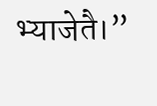भ्याजेतै।”